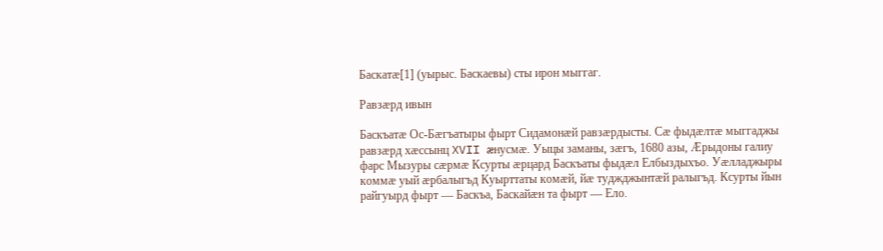Баскатæ[1] (уырыс. Баскаевы) сты ирон мыггаг.

Равзæрд ивын

Баскъатæ Ос-Бæгъатыры фырт Сидамонæй равзæрдысты. Сæ фыдæлтæ мыггаджы равзæрд хæссынц XVII æнусмæ. Уыцы заманы, зæгъ, 1680 азы, Æрыдоны галиу фарс Мызуры сæрмæ Ксурты æрцард Баскъаты фыдæл Елбыздыхъо. Уæлладжыры коммæ уый æрбалыгъд Куырттаты комæй, йæ туджджынтæй ралыгъд. Ксурты йын райгуырд фырт — Баскъа, Баскайæн та фырт — Ело.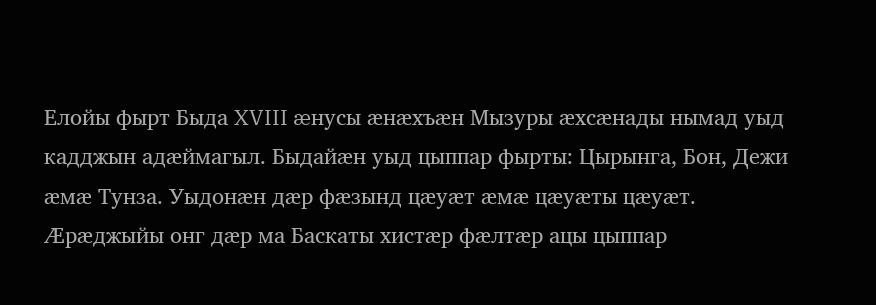Елойы фырт Быда XVIII æнусы æнæхъæн Мызуры æхсæнады нымад уыд кадджын адæймагыл. Быдайæн уыд цыппар фырты: Цырынга, Бон, Дежи æмæ Тунза. Уыдонæн дæр фæзынд цæуæт æмæ цæуæты цæуæт. Æрæджыйы онг дæр ма Баскаты хистæр фæлтæр ацы цыппар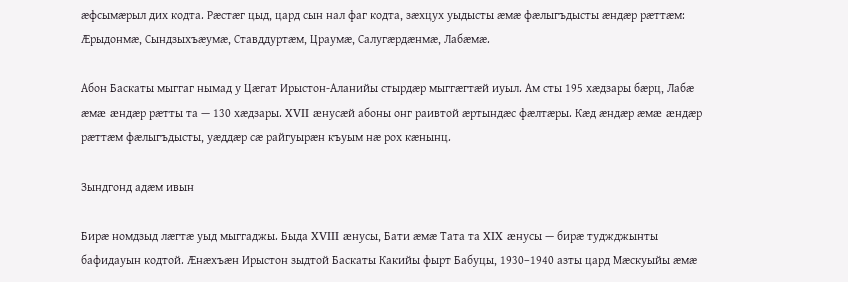æфсымæрыл дих кодта. Рæстæг цыд, цард сын нал фаг кодта, зæхцух уыдысты æмæ фæлыгъдысты æндæр рæттæм: Æрыдонмæ, Сындзыхъæумæ, Ставддуртæм, Цраумæ, Салугæрдæнмæ, Лабæмæ.

Абон Баскаты мыггаг нымад у Цæгат Ирыстон-Аланийы стырдæр мыггæгтæй иуыл. Ам сты 195 хæдзары бæрц, Лабæ æмæ æндæр рæтты та — 130 хæдзары. XVII æнусæй абоны онг раивтой æртындæс фæлтæры. Кæд æндæр æмæ æндæр рæттæм фæлыгъдысты, уæддæр сæ райгуырæн къуым нæ рох кæнынц.

Зындгонд адæм ивын

Бирæ номдзыд лæгтæ уыд мыггаджы. Быда XVIII æнусы, Бати æмæ Тата та XIX æнусы — бирæ туджджынты бафидауын кодтой. Æнæхъæн Ирыстон зыдтой Баскаты Какийы фырт Бабуцы, 1930–1940 азты цард Мæскуыйы æмæ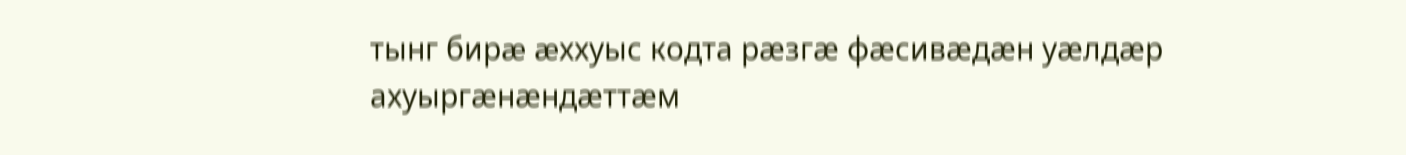тынг бирæ æххуыс кодта рæзгæ фæсивæдæн уæлдæр ахуыргæнæндæттæм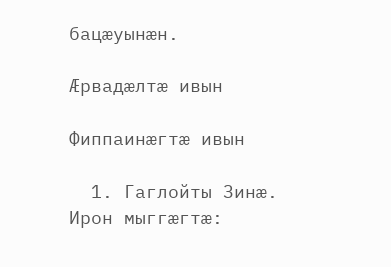бацæуынæн.

Æрвадæлтæ ивын

Фиппаинæгтæ ивын

  1. Гаглойты Зинæ. Ирон мыггæгтæ: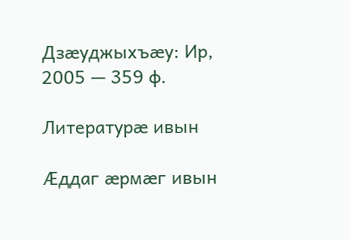Дзæуджыхъæу: Ир, 2005 — 359 ф.

Литературæ ивын

Æддаг æрмæг ивын